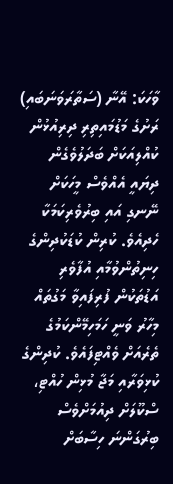ވާހަކަ: އޭނާ (ސަތާރަވަނަބައި)
ރަށުގެ މަޑުމައިތިރި ދިރިއުޅުން ކުއްލިއަކަށް ބަދަލުވެގެން ދިޔައީ އެއްވެސް މީހަކަށް ނޭނގި އައި ބިރުވެރިކަމަކާ ހެދިއެވެ. ކުރިން ކުޑަކުދިންގެ ހިނިތުންވުމާއި އުފާވެރި އަޑުތަކުން ފުރިފައިވާ މަގުތައް މިހާރު ވަނީ ހަމަހިމޭންކަމުގެ ތެރެއަށް ވެއްޓިފައެވެ. ކުދިންގެ ކުޅިވަރާއި މަޖާ މުޅިން ހުއްޓި، ސްކޫލަށް ދިއުމަށްވެސް ބިރުގަންނަ ހިސާބަށް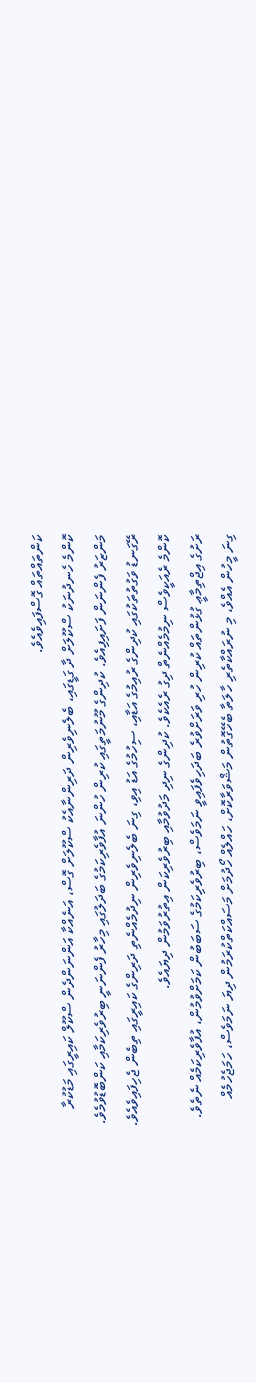ކަންތައްތައް ގޮސްފައިވެއެވެ.
ކޮންމެ ހެނދުނަކު ސްކޫލަށް ދާ ގަޑީގައި، ބެލެނިވެރިން ދަރިންނާއެކު ސްކޫލަށް ގޮސް، އަނެއްކާ އަންނަންދެން ސްކޫލް ކައިރީގައި މަޑުކުރާ މަންޒަރު ފެންނަން ފަށައިފިއެވެ. ކުދިންގެ މޫނުމަތީގައި ކުރިން ހުންނަ އުފާވެރިކަމުގެ ބަދަލުގައި މިހާރު ފެންނަނީ ބިރުވެރިކަމާއި ކަންބޮޑުވުމެވެ.
ރޭގަނޑު ވަގުތުތަކުގައި ކުދިންގެ ރުއިމުގެ އަޑާއި، ސިހުމުގެ އަޑު އިވި، ގިނަ ބެލެނިވެރިން ނިދުމެއްނެތި ދަރިންގެ ކައިރީގައި ތިބެން ޖެހިފައިވެއެވެ. ކޮންމެ ރެއަކީވެސް ނިމުމެއްނެތް ދިގު ރެއެކެވެ. ކުދިންގެ ނިދި މަދުވުމާއި ބިރުވެރިކަން އިތުރުވަމުން ދިޔައެވެ.
ރަށުގެ އިޖްތިމާޢީ ގުޅުންތައް ކުރިން ހުރި ވަރަށްވުރެ ބަދަހިވެފައިވީ ނަމަވެސް، ބިރުވެރިކަމުގެ ސަބަބުން ކަމަށްވުމުން، އުފާވެރިކަމެއް ނެތެވެ. ގިނަ މީހުން އެއްވެ، މި ނުރައްކާތެރި ހާލަތާ ބެހޭގޮތުން މަޝްވަރާކޮށް، ހައްލެއް ހޯދުމަށް މަސައްކަތްކުރަމުން ދިޔަ ނަމަވެސް، ހަމަޖެހުމެއް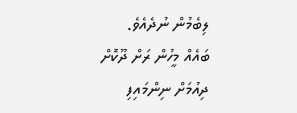ލިބެމުން ނުދެއެވެ.
ބައެއް މީހުން ރަށް ދޫކޮށް ދިއުމަށް ނިންމައިފި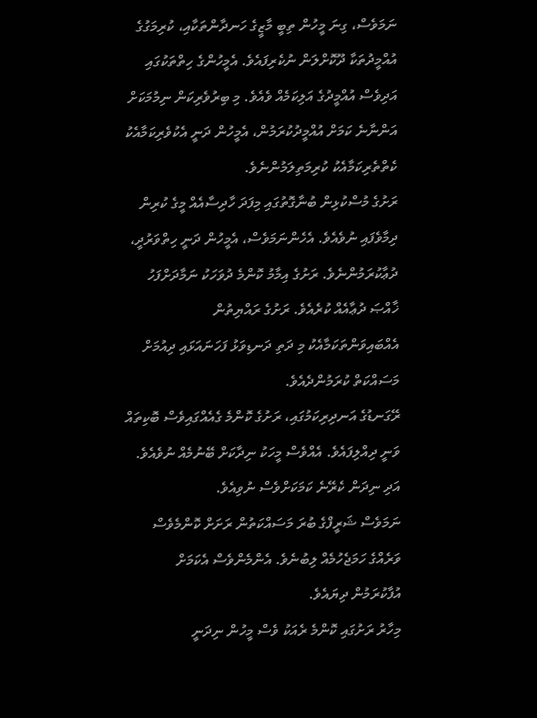ނަމަވެސް، ގިނަ މީހުން ތިބީ މާޒީގެ ހަނދާންތަކާއި، ކުރިމަގުގެ އުއްމީދުތަކާ ދޫކޮށްލަން ނުކެރިފައެވެ. އެމީހުންގެ ހިތްތަކުގައި އަދިވެސް އުއްމީދުގެ އަލިކަމެއް ވެއެވެ. މި ބިރުވެރިކަން ނިމުމަކަށް އަންނާނެ ކަމަށް އުއްމީދުކުރަމުން، އެމީހުން ދަނީ އެކުވެރިކަމާއެކު ކެތްތެރިކަމާއެކު ކުރިމަތިލަމުންނެވެ.
ރަށުގެ މުސްކުޅިން ބުނާގޮތުގައި މިފަދަ ހާދިސާއެއް މީގެ ކުރިން ދިމާވެފައި ނުވެއެވެ. އެހެންނަމަވެސް، އެމީހުން ދަނީ ހިތްވަރުދީ، ދުޢާކުރަމުންނެވެ. ރަށުގެ އިމާމު ކޮންމެ ދުވަހަކު ނަމާދަށްފަހު ޚާއްޞަ ދުޢާއެއް ކުރެއެވެ. ރަށުގެ ރައްޔިތުން އެއްބައިވަންތަކަމާއެކު މި ދަތި ދަނޑިވަޅު ފަހަނައަޅައި ދިއުމަށް މަސައްކަތް ކުރަމުންދެއެވެ.
ރޭގަނޑުގެ އަނދިރިކަމުގައި، ރަށުގެ ކޮންމެ ގެއެއްގައިވެސް ބޮކިތައް ވަނީ ދިއްލިފައެވެ. އެއްވެސް މީހަކު ނިދާކަށް ބޭނުމެއް ނުވެއެވެ. އަދި ނިދަން ކެރޭނެ ކަމަކަށްވެސް ނުވިއެވެ.
ނަމަވެސް ޝަރީފްގެ ބުރަ މަސައްކަތުން ރަށަށް ކޮންމެވެސް ވަރެއްގެ ހަމަޖެހުމެއް ލިބުނެވެ. އެންމެންވެސް އެކަމަށް އުފާކުރަމުން ދިޔައެވެ.
މިހާރު ރަށުގައި ކޮންމެ ރެއަކު ވެސް މީހުން ނިދަނީ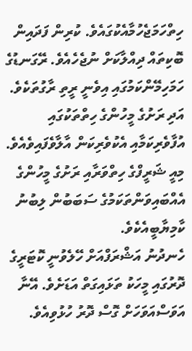ހިތްހަމަޖެހުމާއެކުގައެވެ. ކުރިން ފަދައިން ބޮކިތައް ދިއްލާކަށް ނުޖެހެއެވެ. ރޭގަނޑުގެ ހަމަހިމޭންކަމުގައި އިވެނީ ރީތި ރާގުތަކެވެ. އަދި ރަށުގެ މީހުންގެ ހިތްތަކުގައި އުފާވެރިކަމާއި އެކުވެރިކަން އާލާވެފައިވެއެވެ. މިއީ ޝަރީފްގެ ހިތްވަރާއި ރަށުގެ މީހުންގެ އެއްބައިވަންތަކަމުގެ ސަބަބުން ލިބުނު ކާމިޔާބީއެކެވެ.
ހެނދުނު އަޝްރަފްއަށް ހޭލެވުނީ ކޮޓަރީގެ ދޮރުގައި މީހަކު ތަޅައިގަތް އަޑަށެވެ. އޭނާ އަވަސްއަވަހަށް ގޮސް ދޮރު ހުޅުވިއެވެ.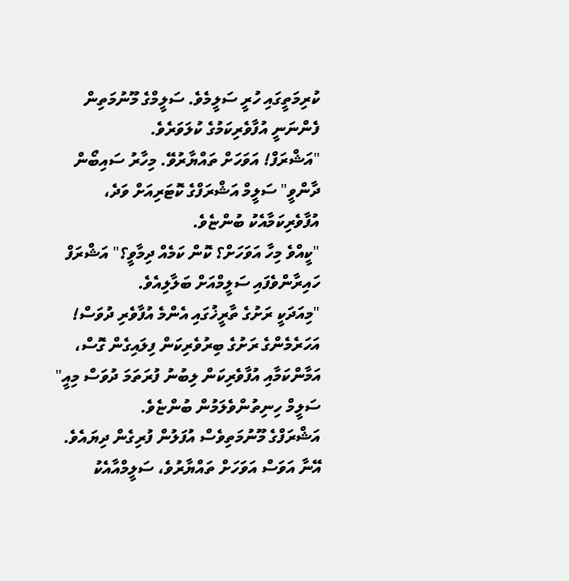ކުރިމަތީގައި ހުރީ ސަލީމެވެ. ސަލީމްގެ މޫނުމަތިން ފެންނަނީ އުފާވެރިކަމުގެ ކުލަވަރެވެ.
"އަޝްރަފް! އަވަހަށް ތައްޔާރުވޭ. މިހާރު ސައިބޯން ދާންވީ" ސަލީމް އަޝްރަފްގެ ކޮޓަރިއަށް ވަދެ، އުފާވެރިކަމާއެކު ބުންޏެވެ.
"ކީއްވެ މިހާ އަވަހަށް؟ ކޮން ކަމެއް ދިމާވީ؟" އަޝްރަފް ހައިރާންވެފައި ސަލީމްއަށް ބަލާލިއެވެ.
"މިއަދަކީ ރަށުގެ ތާރީޚުގައި އެންމެ އުފާވެރި ދުވަސް! އަހަރެމެންގެ ރަށުގެ ބިރުވެރިކަން ފިލައިގެން ގޮސް، އަމާންކަމާއި އުފާވެރިކަން ލިބުނު ފުރަތަމަ ދުވަސް މިއީ" ސަލީމް ހިނިތުންވެލަމުން ބުންޏެވެ.
އަޝްރަފްގެ މޫނުމަތިވެސް އުފަލުން ފުރިގެން ދިޔައެވެ. އޭނާ އަވަސް އަވަހަށް ތައްޔާރުވެ، ސަލީމްއާއެކު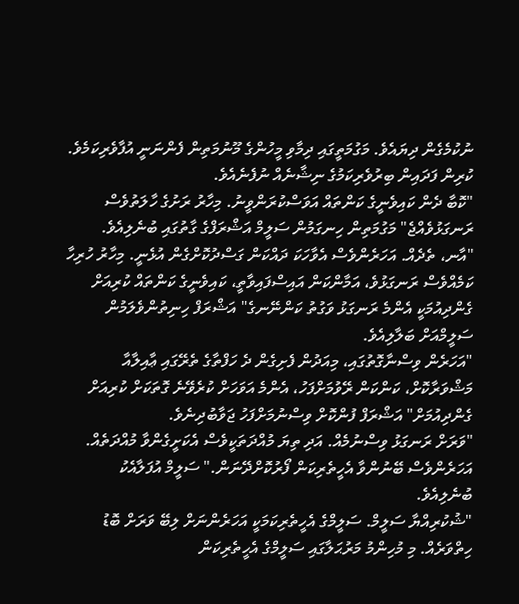ނުކުމެގެން ދިޔައެވެ. މަގުމަތީގައި ދިމާވި މީހުންގެ މޫނުމަތިން ފެންނަނީ އުފާވެރިކަމެވެ. ކުރިން ފަދައިން ބިރުވެރިކަމުގެ ނިޝާނެއް ނުފެނެއެވެ.
"ކޮބާ ދެން ކައިވެނީގެ ކަންތައް އަވަސްކުރަންވީނު. މިހާރު ރަށުގެ ހާލަތުވެސް ރަނގަޅުވެއްޖެ" މަގުމަތިން ހިނގަމުން ސަލީމް އަޝްރަފްގެ ގާތުގައި ބުނެލިއެވެ.
"އާނ، ތެދެއް. އަހަރެންވެސް އެވާހަކަ ދައްކަން ގަސްދުކޮށްގެން އުޅެނީ. މިހާރު ހުރިހާ ކަމެއްވެސް ރަނގަޅުވެ، އަމާންކަން އައިސްފައިވާތީ، ކައިވެނީގެ ކަންތައް ކުރިއަށް ގެންދިއުމަކީ އެންމެ ރަނގަޅު ވަގުތު ކަންނޭނގެ" އަޝްރަފް ހިނިތުންވެލަމުން ސަލީމްއަށް ބަލާލިއެވެ.
"އަހަރެން ވިސްނާގޮތުގައި، މިއަދުން ފެށިގެން ދެ ހަފްތާގެ ތެރޭގައި ޢާއިލާއާ މަޝްވަރާކޮށް، ކަންކަން ރޭވުމަށްފަހު، އެންމެ އަވަހަށް ކުރެވޭނެ ގޮތަކަށް ކުރިއަށް ގެންދިއުމަށް" އަޝްރަފް ފުންކޮށް ވިސްނުމަށްފަހު ޖަވާބުދިނެވެ.
"ވަރަށް ރަނގަޅު ވިސްނުމެއް. އަދި ތިޔަ މުއްދަތަކީވެސް އެކަށީގެންވާ މުއްދަތެއް. އަހަރެންވެސް ބޭނުންވާ އެހީތެރިކަން ފޯރުކޮށްދޭނަން." ސަލީމް އުފަލާއެކު ބުނެލިއެވެ.
"ޝުކުރިއްޔާ ސަލީމް. ސަލީމްގެ އެހީތެރިކަމަކީ އަހަރެންނަށް ލިބޭ ވަރަށް ބޮޑު ހިތްވަރެއް. މި މުހިންމު މަރުޙަލާގައި ސަލީމްގެ އެހީތެރިކަން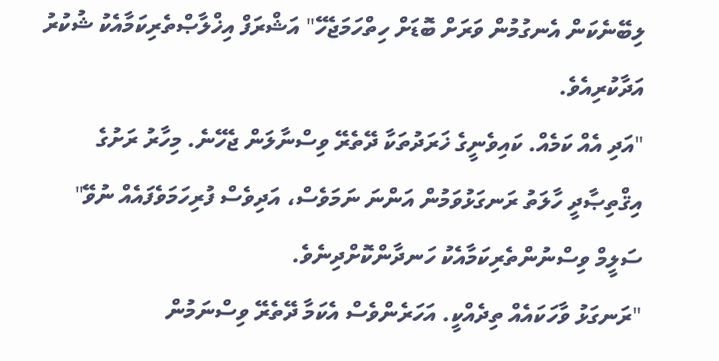ލިބޭނެކަން އެނގުމުން ވަރަށް ބޮޑަށް ހިތްހަމަޖެހޭ" އަޝްރަފް އިޚްލާޞްތެރިކަމާއެކު ޝުކުރު އަދާކުރިއެވެ.
"އަދި އެއް ކަމެއް. ކައިވެނީގެ ޚަރަދުތަކާ ދޭތެރޭ ވިސްނާލަން ޖެހޭނެ. މިހާރު ރަށުގެ އިޤްތިޞާދީ ހާލަތު ރަނގަޅުވަމުން އަންނަ ނަމަވެސް، އަދިވެސް ފުރިހަމަވެފައެއް ނުވޭ" ސަލީމް ވިސްނުންތެރިކަމާއެކު ހަނދާންކޮށްދިނެވެ.
"ރަނގަޅު ވާހަކައެއް ތިދެއްކީ. އަހަރެންވެސް އެކަމާ ދޭތެރޭ ވިސްނަމުން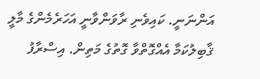އަންނަނީ. ކައިވެނި ރާވަންވާނީ އަހަރެމެންގެ މާލީ ޤާބިލުކަމާ އެއްގޮތްވާ ގޮތުގެ މަތިން. އިސްރާފު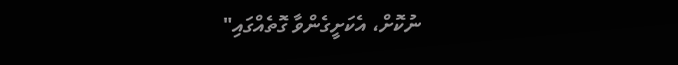ނުކޮށް، އެކަށީގެންވާ ގޮތެއްގައި"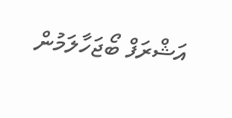އަޝްރަފް ބޯޖަހާލަމުން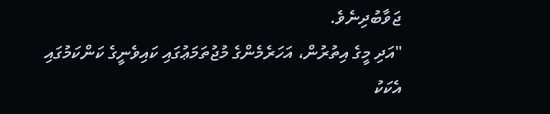ޖަވާބުދިނެވެ.
"އަދި މީގެ އިތުރުން، އަހަރެމެންގެ މުޖުތަމަޢުގައި ކައިވެނީގެ ކަންކަމުގައި އެކަކު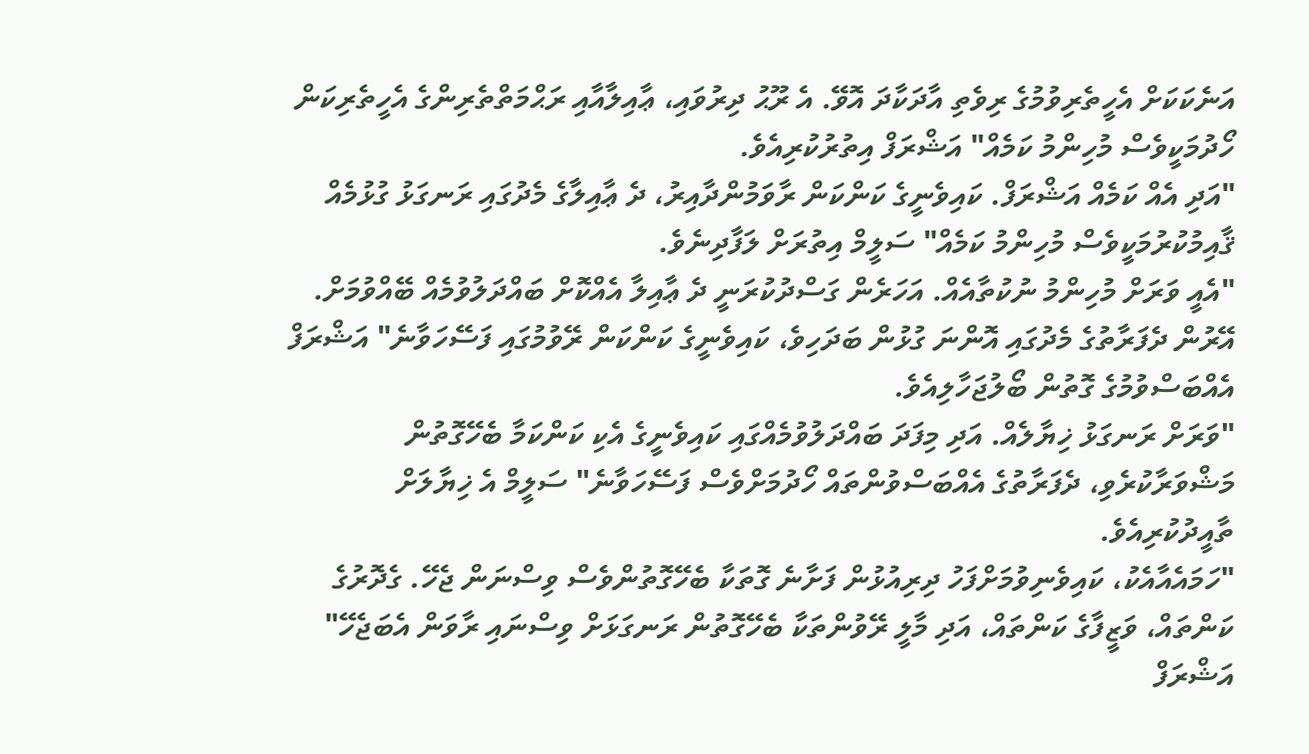އަނެކަކަށް އެހީތެރިވުމުގެ ރިވެތި އާދަކާދަ އޮވޭ. އެ ރޫޙު ދިރުވައި، ޢާއިލާއާއި ރަޙްމަތްތެރިންގެ އެހީތެރިކަން ހޯދުމަކީވެސް މުހިންމު ކަމެއް" އަޝްރަފް އިތުރުކުރިއެވެ.
"އަދި އެއް ކަމެއް އަޝްރަފް. ކައިވެނީގެ ކަންކަން ރާވަމުންދާއިރު، ދެ ޢާއިލާގެ މެދުގައި ރަނގަޅު ގުޅުމެއް ޤާއިމުކުރުމަކީވެސް މުހިންމު ކަމެއް" ސަލީމް އިތުރަށް ލަފާދިނެވެ.
"އެއީ ވަރަށް މުހިންމު ނުކުތާއެއް. އަހަރެން ގަސްދުކުރަނީ ދެ ޢާއިލާ އެއްކޮށް ބައްދަލުވުމެއް ބޭއްވުމަށް. އޭރުން ދެފަރާތުގެ މެދުގައި އޮންނަ ގުޅުން ބަދަހިވެ، ކައިވެނީގެ ކަންކަން ރޭވުމުގައި ފަސޭހަވާނެ" އަޝްރަފް އެއްބަސްވުމުގެ ގޮތުން ބޯލުޖަހާލިއެވެ.
"ވަރަށް ރަނގަޅު ޚިޔާލެއް. އަދި މިފަދަ ބައްދަލުވުމެއްގައި ކައިވެނީގެ އެކި ކަންކަމާ ބެހޭގޮތުން މަޝްވަރާކުރެވި، ދެފަރާތުގެ އެއްބަސްވުންތައް ހޯދުމަށްވެސް ފަސޭހަވާނެ" ސަލީމް އެ ޚިޔާލަށް ތާއީދުކުރިއެވެ.
"ހަމައެއާއެކު، ކައިވެނިވުމަށްފަހު ދިރިއުޅުން ފަށާނެ ގޮތަކާ ބެހޭގޮތުންވެސް ވިސްނަން ޖެހޭ. ގެދޮރުގެ ކަންތައް، ވަޒީފާގެ ކަންތައް، އަދި މާލީ ރޭވުންތަކާ ބެހޭގޮތުން ރަނގަޅަށް ވިސްނައި ރާވަން އެބަޖެހޭ" އަޝްރަފް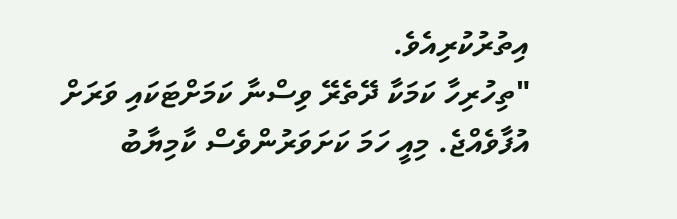އިތުރުކުރިއެވެ.
"ތިހުރިހާ ކަމަކާ ދޭތެރޭ ވިސްނާ ކަމަށްޓަކައި ވަރަށް އުފާވެއްޖެ. މިއީ ހަމަ ކަށަވަރުންވެސް ކާމިޔާބު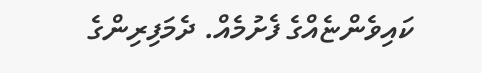ކައިވެންޏެއްގެ ފެށުމެއް. ދެމަފިރިންގެ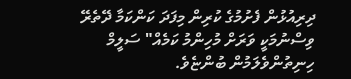ދިރިއުޅުން ފެށުމުގެ ކުރިން މިފަދަ ކަންކަމާ ދޭތެރޭ ވިސްނުމަކީ ވަރަށް މުހިންމު ކަމެއް" ސަލީމް ހިނިތުންވެލަމުން ބުންޏެވެ.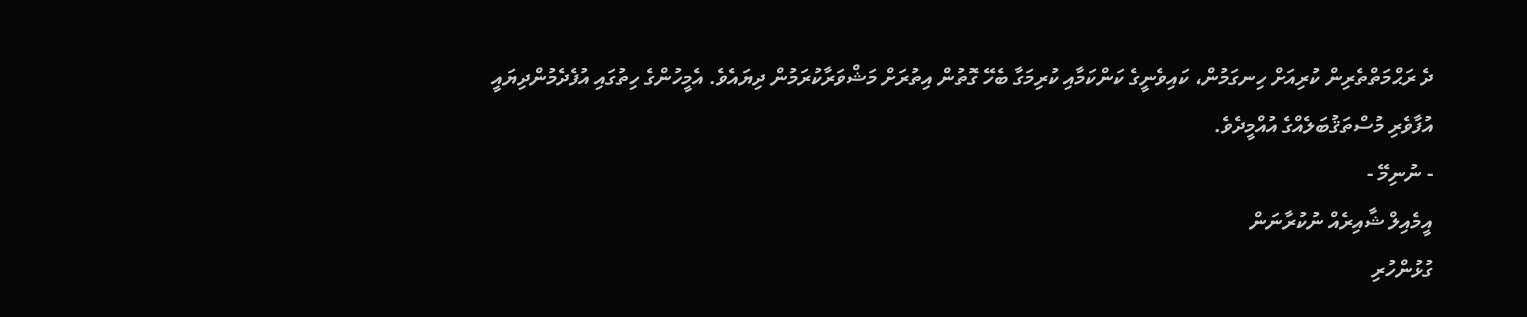ދެ ރަޙްމަތްތެރިން ކުރިއަށް ހިނގަމުން، ކައިވެނީގެ ކަންކަމާއި ކުރިމަގާ ބެހޭ ގޮތުން އިތުރަށް މަޝްވަރާކުރަމުން ދިޔައެވެ. އެމީހުންގެ ހިތުގައި އުފެދެމުންދިޔައީ އުފާވެރި މުސްތަޤުބަލެއްގެ އުއްމީދެވެ.
- ނުނިމޭ -
އީމެއިލް ޝާއިރެއް ނުކުރާނަން
ގުޅުންހުރި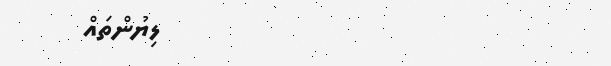ލިޔުންތައް